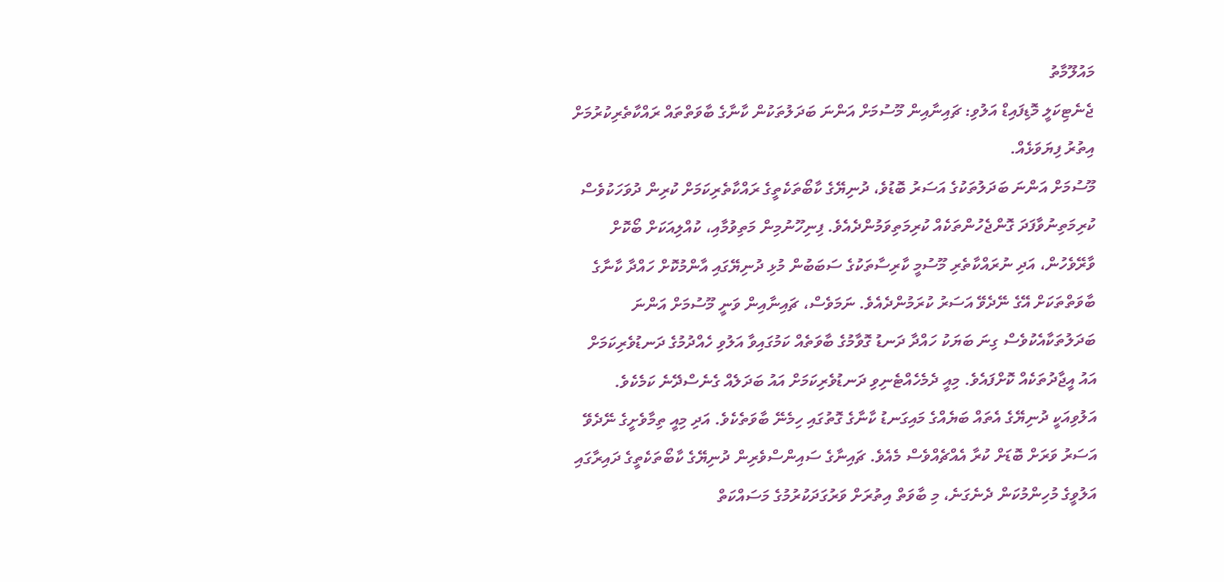މައުލޫމާތު
ޖެނެޓިކަލީ މޮޑިފައިޑް އަލުވި: ޗައިނާއިން މޫސުމަށް އަންނަ ބަދަލުތަކުން ކާނާގެ ބާވަތްތައް ރައްކާތެރިކުރުމަށް އިތުރު ފިޔަވަޅެއް.
މޫސުމަށް އަންނަ ބަދަލުތަކުގެ އަސަރު ބޮޑުވެ، ދުނިޔޭގެ ކާބޯތަކެތީގެ ރައްކާތެރިކަމަށް ކުރިން ދުވަހަކުވެސް ކުރިމަތިނުވާފަދަ ގޮންޖެހުންތަކެއް ކުރިމަތިވަމުންދެއެވެ. ފިނިހޫނުމިން މަތިވުމާއި، ކުއްލިއަކަށް ބޯކޮށް ވާރޭވެހުން، އަދި ނުރައްކާތެރި މޫސުމީ ކާރިސާތަކުގެ ސަބަބުން މުޅި ދުނިޔޭގައި އާންމުކޮށް ހައްދާ ކާނާގެ ބާވަތްތަކަށް އޭގެ ނޭދެވޭ އަސަރު ކުރަމުންދެއެވެ. ނަމަވެސް، ޗައިނާއިން ވަނީ މޫސުމަށް އަންނަ ބަދަލުތަކާއެކުވެސް ގިނަ ބަޔަކު ހައްދާ ދަނޑު ގޮވާމުގެ ބާވަތެއް ކަމުގައިވާ އަލުވި ހެއްދުމުގެ ދަނޑުވެރިކަމަށް އައު އީޖާދުތަކެއް ކޮށްފައެވެ. މިއީ ދެމެހެއްޓެނިވި ދަނޑުވެރިކަމަށް އައު ބަދަލެއް ގެނެސްދޭނެ ކަމެކެވެ.
އަލުވިއަކީ ދުނިޔޭގެ އެތައް ބަޔެއްގެ މައިގަނޑު ކާނާގެ ގޮތުގައި ހިމެނޭ ބާވަތެކެވެ. އަދި މިއީ ތިމާވެށީގެ ނޭދެވޭ އަސަރު ވަރަށް ބޮޑަށް ކުރާ އެއްޗެއްވެސް މެއެވެ. ޗައިނާގެ ސައިންސްވެރިން ދުނިޔޭގެ ކާބޯތަކެތީގެ ދައިރާގައި އަލުވީގެ މުހިންމުކަން ދެނެގަނެ، މި ބާވަތް އިތުރަށް ވަރުގަދަކުރުމުގެ މަސައްކަތް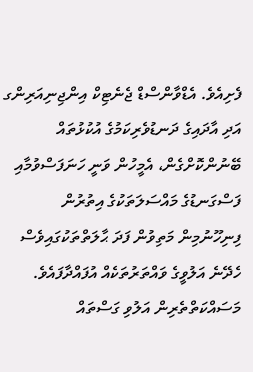ފެށިއެވެ. އެޑްވާންސްޑް ޖެނެޓިކް އިންޖިނިއަރިންގ އަދި އާދައިގެ ދަނޑުވެރިކަމުގެ އުކުޅުތައް ބޭނުންކޮށްގެން، އެމީހުން ވަނީ ހަނަފަސްވުމާއި ފަސްގަނޑުގެ މައްސަލަތަކުގެ އިތުރުން ފިނިހޫނުމިން މަތިވުން ފަދަ ޙާލަތްތަކުގައިވެސް ހެދޭނެ އަލުވީގެ ވައްތަރުތަކެއް އުފައްދާފައެވެ.
މަސައްކަތްތެރިން އަލުވި ގަސްތައް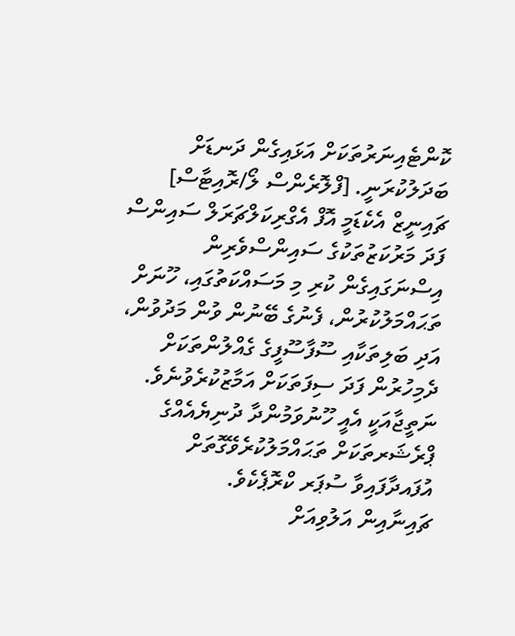ކޮންޓެއިނަރުތަކަށް އަޅައިގެން ދަނޑަށް ބަދަލުކުރަނީ. [ފްލޮރެންސް ލޯ/ރޮއިޓާސް]
ޗައިނީޒް އެކެޑަމީ އޮފް އެގްރިކަލްޗަރަލް ސައިންސް ފަދަ މަރުކަޒުތަކުގެ ސައިންސްވެރިން އިސްނަގައިގެން ކުރި މި މަސައްކަތުގައި، ހޫނަށް ތަޙައްމަލުކުރުން، ފެނުގެ ބޭނުން ވުން މަދުވުން، އަދި ބަލިތަކާއި ސޫފާސޫފީގެ ގެއްލުންތަކަށް ދެމިހުރުން ފަދަ ސިފަތަކަށް އަމާޒުކުރެވުނެވެ. ނަތީޖާއަކީ އެއީ ހޫނުވަމުންދާ ދުނިޔެއެއްގެ ޕްރެޝަރތަކަށް ތަޙައްމަލުކުރެވޭގޮތަށް އުފައދާފައިވާ ސުޕަރ ކްރޮޕެކެވެ.
ޗައިނާއިން އަލުވިއަށް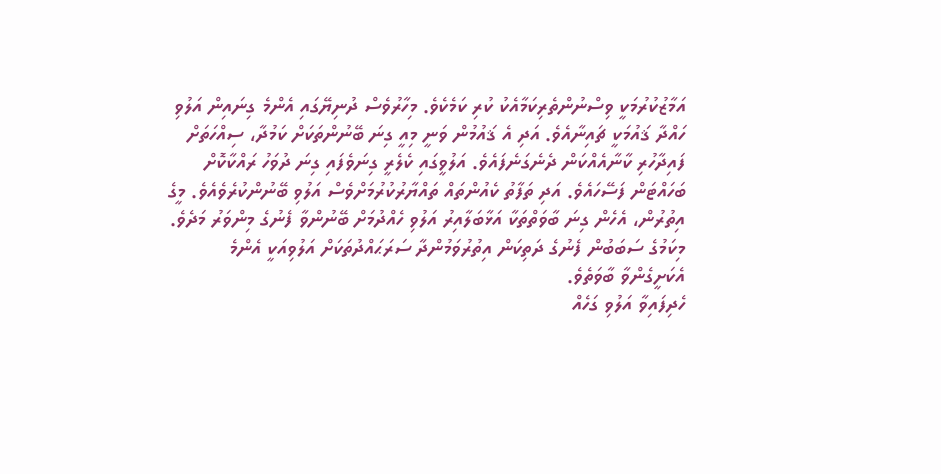އަމާޒުކުރުމަކީ ވިސްނުންތެރިކަމާއެކު ކުރި ކަމެކެވެ. މިހާރުވެސް ދުނިޔޭގައި އެންމެ ގިނައިން އަލުވި ހައްދާ ޤައުމަކީ ޗައިނާއެވެ. އަދި އެ ޤައުމުން ވަނީ މިއީ ގިނަ ބޭނުންތަކަށް ކަމުދާ، ސިއްހަތަށް ފައިދާހުރި ކާނާއެއްކަން ދެނެގަނެފައެވެ. އަލުވީގައި ކެލެރީ ގިނަވެފައި ގިނަ ދުވަހު ރައްކާކޮށް ބަހައްޓަން ފަސޭހައެވެ. އަދި ތަފާތު ކެއުންތައް ތައްޔާރުކުރުމަށްވެސް އަލުވި ބޭނުންކުރެވެއެވެ. މީގެ އިތުރުން، އެހެން ގިނަ ބާވަތްތަކާ އަޅާބަލާއިރު އަލުވި ހެއްދުމަށް ބޭނުންވާ ފެނުގެ މިންވަރު މަދެވެ. މިކަމުގެ ސަބަބުން ފެނުގެ ދަތިކަން އިތުރުވަމުންދާ ސަރަޙައްދުތަކަށް އަލުވިއަކީ އެންމެ އެކަށީގެންވާ ބާވަތެވެ.
ހެދިފައިވާ އަލުވި ގަހެއް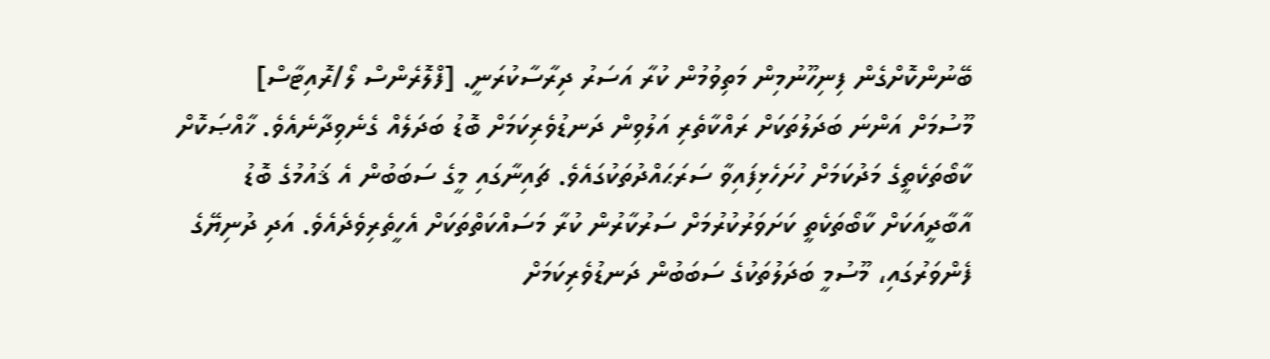ބޭނުންކޮށްގެން ފިނިހޫނުމިން މަތިވުމުން ކުރާ އަސަރު ދިރާސާކުރަނީ. [ފްލޮރެންސް ލޯ/ރޮއިޓާސް]
މޫސުމަށް އަންނަ ބަދަލުތަކަށް ރައްކާތެރި އަލުވިން ދަނޑުވެރިކަމަށް ބޮޑު ބަދަލެއް ގެނެވިދާނެއެވެ. ޚާއްޞަކޮށް ކާބޯތަކެތީގެ މަދުކަމަށް ހުށަހެޅިފައިވާ ސަރަޙައްދުތަކުގައެވެ. ޗައިނާގައި މީގެ ސަބަބުން އެ ޤައުމުގެ ބޮޑު އާބާދީއަކަށް ކާބޯތަކެތީ ކަށަވަރުކުރުމަށް ސަރުކާރުން ކުރާ މަސައްކަތްތަކަށް އެހީތެރިވެދެއެވެ. އަދި ދުނިޔޭގެ ފެންވަރުގައި، މޫސުމީ ބަދަލުތަކުގެ ސަބަބުން ދަނޑުވެރިކަމަށް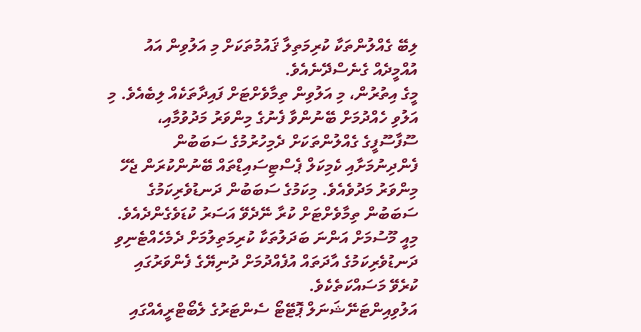ލިބޭ ގެއްލުންތަކާ ކުރިމަތިލާ ޤައުމުތަކަށް މި އަލުވިން އައު އުއްމީދެއް ގެނެސްދޭނެއެވެ.
މީގެ އިތުރުން، މި އަލުވިން ތިމާވެށްޓަށް ފައިދާތަކެއް ލިބެއެވެ. މި އަލުވި ހެއްދުމަށް ބޭނުންވާ ފެނުގެ މިންވަރު މަދުވުމާއި، ސޫފާސޫފީގެ ގެއްލުންތަކަށް ދެމިހުރުމުގެ ސަބަބުން ފެންދިނުމަށާއި ކެމިކަލް ޕެސްޓިސައިޑްތައް ބޭނުންކުރަން ޖެހޭ މިންވަރު މަދުވެއެވެ. މިކަމުގެ ސަބަބުން ދަނޑުވެރިކަމުގެ ސަބަބުން ތިމާވެށްޓަށް ކުރާ ނޭދެވޭ އަސަރު ކުޑަވެގެންދެއެވެ. މިއީ މޫސުމަށް އަންނަ ބަދަލުތަކާ ކުރިމަތިލުމަށް ދެމެހެއްޓެނިވި ދަނޑުވެރިކަމުގެ އާދަތައް އުފެއްދުމަށް ދުނިޔޭގެ ފެންވަރުގައި ކުރެވޭ މަސައްކަތެކެވެ.
އަލުވިއިންޓަނޭޝަނަލް ޕޮޓޭޓޯ ސެންޓަރުގެ ލެބޯޓްރީއެއްގައި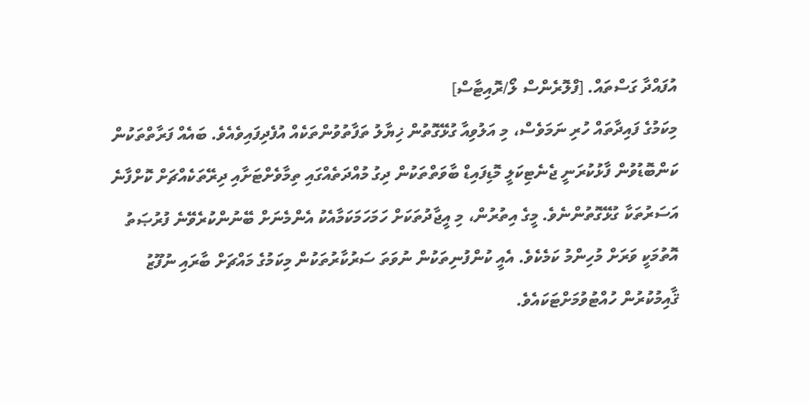އުފައްދާ ގަސްތައް. [ފްލޮރެންސް ލޯ/ރޮއިޓާސް]
މިކަމުގެ ފައިދާތައް ހުރި ނަމަވެސް، މި އަލުވިއާ ގުޅޭގޮތުން ޚިޔާލު ތަފާތުވުންތަކެއް އުފެދިފައިވެއެވެ. ބައެއް ފަރާތްތަކުން ކަންބޮޑުވުން ފާޅުކުރަނީ ޖެނެޓިކަލީ މޮޑިފައިޑް ބާވަތްތަކުން ދިގު މުއްދަތެއްގައި ތިމާވެށްޓަށާއި ދިރޭތަކެއްޗަށް ކޮށްފާނެ އަސަރުތަކާ ގުޅޭގޮތުންނެވެ. މީގެ އިތުރުން، މި އީޖާދުތަކަށް ހަމަހަމަކަމާއެކު އެންމެނަށް ބޭނުންކުރެވޭނެ ފުރުޞަތު އޮތުމަކީ ވަރަށް މުހިންމު ކަމެކެވެ. އެއީ ކުންފުނިތަކުން ނުވަތަ ސަރުކާރުތަކުން މިކަމުގެ މައްޗަށް ބާރައި ނުފޫޒު ޤާއިމުކުރުން ހުއްޓުވުމަށްޓަކައެވެ.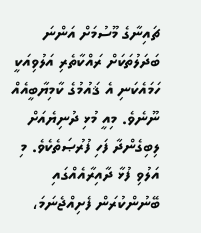ޗައިނާގެ މޫސުމަށް އަންނަ ބަދަލުތަކަށް ރައްކާތެރި އަލުވިއަކީ ހަމައެކަނި އެ ޤައުމުގެ ކާމިޔާބީއެއް ނޫނެވެ. މިއީ މުޅި ދުނިޔެއަށް ލިބިގެންދާ ފަހި ފުރުޞަތެކެވެ. މި އަލުވި ފުޅާ ދާއިރާއެއްގައި ބޭނުންކުރަން ފެށިއްޖެނަމަ،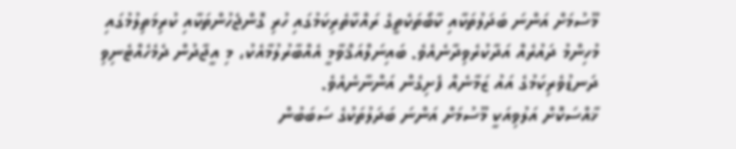މޫސުމަށް އަންނަ ބަދަލުތަކާއި ކާބޯތަކެތީގެ ރައްކާތެރިކަމުގައި ހުރި ގޮންޖެހުންތަކާއި ކުރިމަތިލުމުގައި މުހިންމު ދައުރެއް އަދާކުރެވިދާނެއެވެ. ބައިނަލްއަޤްވާމީ އެއްބާރުލުމާއެކު، މި އީޖާދުން ދެމެހެއްޓެނިވި ދަނޑުވެރިކަމުގެ އައު ޒަމާނެއް ފެށިގެން އަންނާނެއެވެ.
ޚާއްސަކޮށް އަލުވިއަކީ މޫސުމަށް އަންނަ ބަދަލުތަކުގެ ސަބަބުން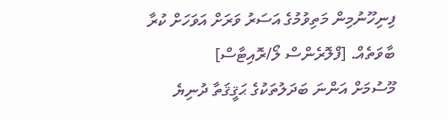ފިނިހޫނުމިން މަތިވުމުގެ އަސަރު ވަރަށް އަވަހަށް ކުރާ ބާވަތެއް. [ފްލޮރެންސް ލޯ/ރޮއިޓާސް]
މޫސުމަށް އަންނަ ބަދަލުތަކުގެ ޙަޤީޤަތާ ދުނިޔެ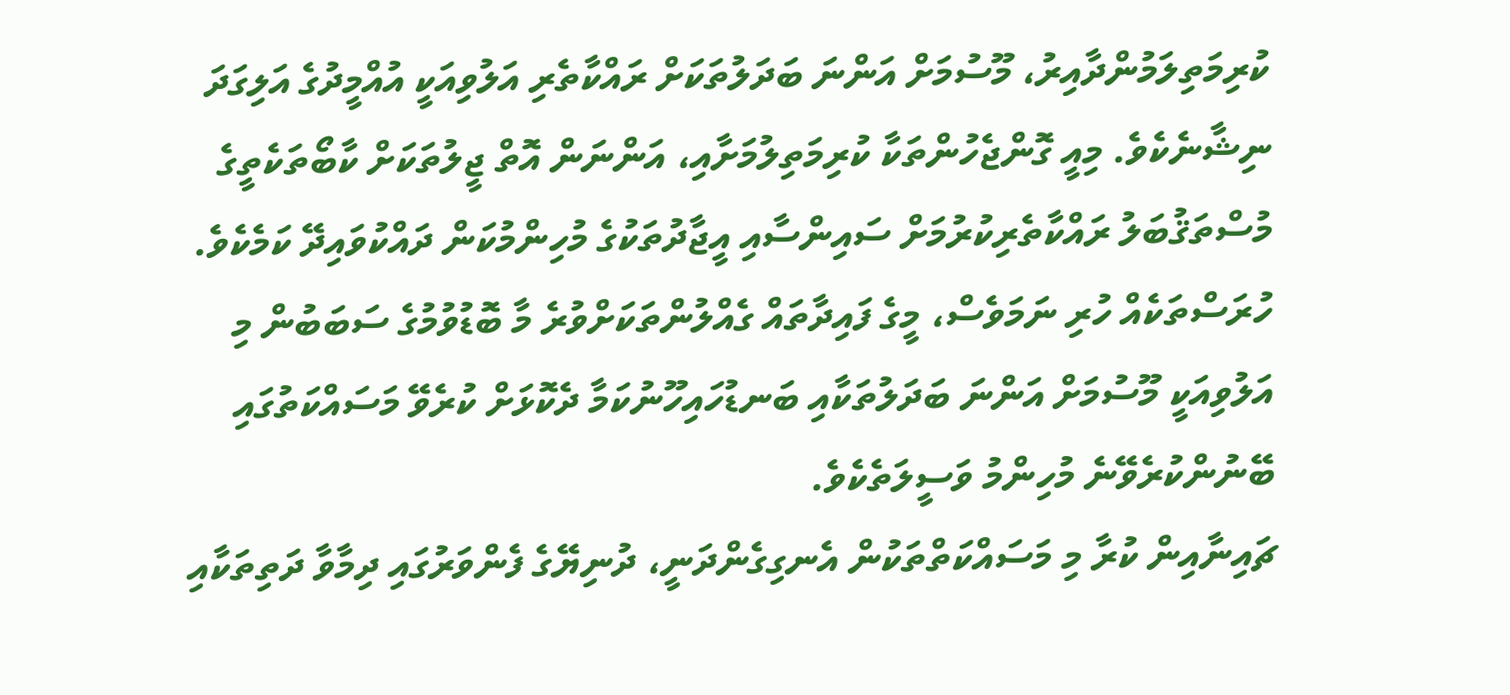ކުރިމަތިލަމުންދާއިރު، މޫސުމަށް އަންނަ ބަދަލުތަކަށް ރައްކާތެރި އަލުވިއަކީ އުއްމީދުގެ އަލިގަދަ ނިޝާނެކެވެ. މިއީ ގޮންޖެހުންތަކާ ކުރިމަތިލުމަށާއި، އަންނަން އޮތް ޖީލުތަކަށް ކާބޯތަކެތީގެ މުސްތަޤުބަލު ރައްކާތެރިކުރުމަށް ސައިންސާއި އީޖާދުތަކުގެ މުހިންމުކަން ދައްކުވައިދޭ ކަމެކެވެ. ހުރަސްތަކެއް ހުރި ނަމަވެސް، މީގެ ފައިދާތައް ގެއްލުންތަކަށްވުރެ މާ ބޮޑުވުމުގެ ސަބަބުން މި އަލުވިއަކީ މޫސުމަށް އަންނަ ބަދަލުތަކާއި ބަނޑުހައިހޫނުކަމާ ދެކޮޅަށް ކުރެވޭ މަސައްކަތުގައި ބޭނުންކުރެވޭނެ މުހިންމު ވަސީލަތެކެވެ.
ޗައިނާއިން ކުރާ މި މަސައްކަތްތަކުން އެނގިގެންދަނީ، ދުނިޔޭގެ ފެންވަރުގައި ދިމާވާ ދަތިތަކާއި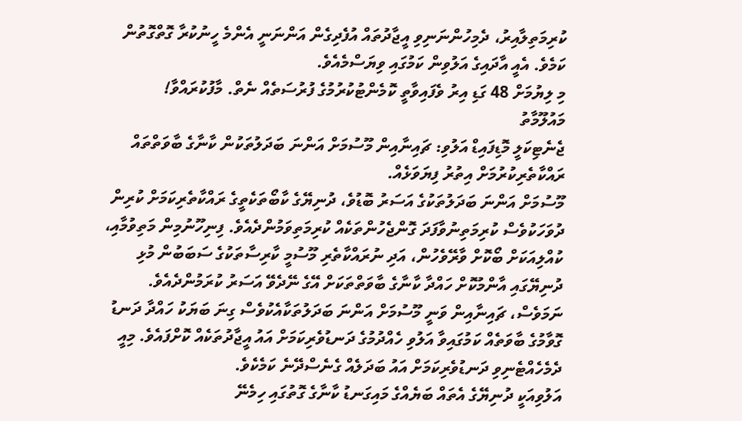ކުރިމަތިލާއިރު، ދެމިހުންނަނިވި އީޖާދުތައް އުފެދިގެން އަންނަނީ އެންމެ ހީނުކުރާ ގޮތްގޮތުން ކަމެވެ. އެއީ އާދައިގެ އަލުވިން ކަމުގައި ވިޔަސްމެއެވެ.
މި ލިޔުމަށް 48 ގަޑި އިރު ވެފައިވާތީ ކޮމެންޓުކުރުމުގެ ފުރުސަތެއް ނެތް. މާފުކުރައްވާ!
މައުލޫމާތު
ޖެނެޓިކަލީ މޮޑިފައިޑް އަލުވި: ޗައިނާއިން މޫސުމަށް އަންނަ ބަދަލުތަކުން ކާނާގެ ބާވަތްތައް ރައްކާތެރިކުރުމަށް އިތުރު ފިޔަވަޅެއް.
މޫސުމަށް އަންނަ ބަދަލުތަކުގެ އަސަރު ބޮޑުވެ، ދުނިޔޭގެ ކާބޯތަކެތީގެ ރައްކާތެރިކަމަށް ކުރިން ދުވަހަކުވެސް ކުރިމަތިނުވާފަދަ ގޮންޖެހުންތަކެއް ކުރިމަތިވަމުންދެއެވެ. ފިނިހޫނުމިން މަތިވުމާއި، ކުއްލިއަކަށް ބޯކޮށް ވާރޭވެހުން، އަދި ނުރައްކާތެރި މޫސުމީ ކާރިސާތަކުގެ ސަބަބުން މުޅި ދުނިޔޭގައި އާންމުކޮށް ހައްދާ ކާނާގެ ބާވަތްތަކަށް އޭގެ ނޭދެވޭ އަސަރު ކުރަމުންދެއެވެ. ނަމަވެސް، ޗައިނާއިން ވަނީ މޫސުމަށް އަންނަ ބަދަލުތަކާއެކުވެސް ގިނަ ބަޔަކު ހައްދާ ދަނޑު ގޮވާމުގެ ބާވަތެއް ކަމުގައިވާ އަލުވި ހެއްދުމުގެ ދަނޑުވެރިކަމަށް އައު އީޖާދުތަކެއް ކޮށްފައެވެ. މިއީ ދެމެހެއްޓެނިވި ދަނޑުވެރިކަމަށް އައު ބަދަލެއް ގެނެސްދޭނެ ކަމެކެވެ.
އަލުވިއަކީ ދުނިޔޭގެ އެތައް ބަޔެއްގެ މައިގަނޑު ކާނާގެ ގޮތުގައި ހިމެނޭ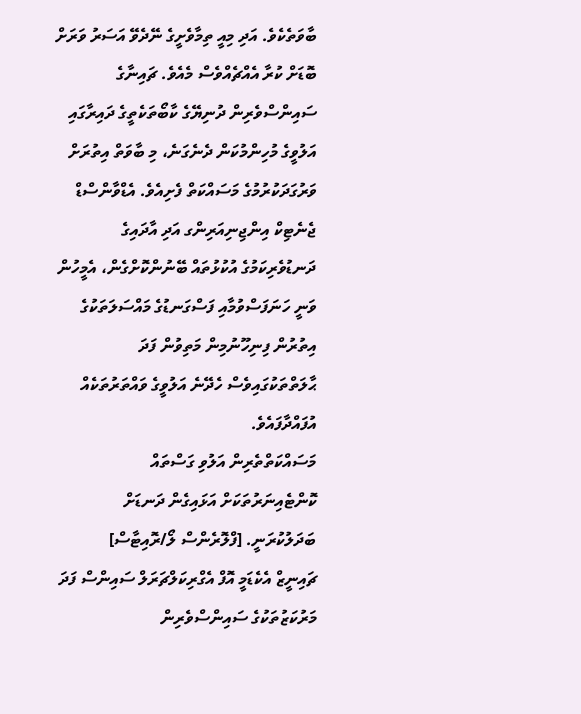ބާވަތެކެވެ. އަދި މިއީ ތިމާވެށީގެ ނޭދެވޭ އަސަރު ވަރަށް ބޮޑަށް ކުރާ އެއްޗެއްވެސް މެއެވެ. ޗައިނާގެ ސައިންސްވެރިން ދުނިޔޭގެ ކާބޯތަކެތީގެ ދައިރާގައި އަލުވީގެ މުހިންމުކަން ދެނެގަނެ، މި ބާވަތް އިތުރަށް ވަރުގަދަކުރުމުގެ މަސައްކަތް ފެށިއެވެ. އެޑްވާންސްޑް ޖެނެޓިކް އިންޖިނިއަރިންގ އަދި އާދައިގެ ދަނޑުވެރިކަމުގެ އުކުޅުތައް ބޭނުންކޮށްގެން، އެމީހުން ވަނީ ހަނަފަސްވުމާއި ފަސްގަނޑުގެ މައްސަލަތަކުގެ އިތުރުން ފިނިހޫނުމިން މަތިވުން ފަދަ ޙާލަތްތަކުގައިވެސް ހެދޭނެ އަލުވީގެ ވައްތަރުތަކެއް އުފައްދާފައެވެ.
މަސައްކަތްތެރިން އަލުވި ގަސްތައް ކޮންޓެއިނަރުތަކަށް އަޅައިގެން ދަނޑަށް ބަދަލުކުރަނީ. [ފްލޮރެންސް ލޯ/ރޮއިޓާސް]
ޗައިނީޒް އެކެޑަމީ އޮފް އެގްރިކަލްޗަރަލް ސައިންސް ފަދަ މަރުކަޒުތަކުގެ ސައިންސްވެރިން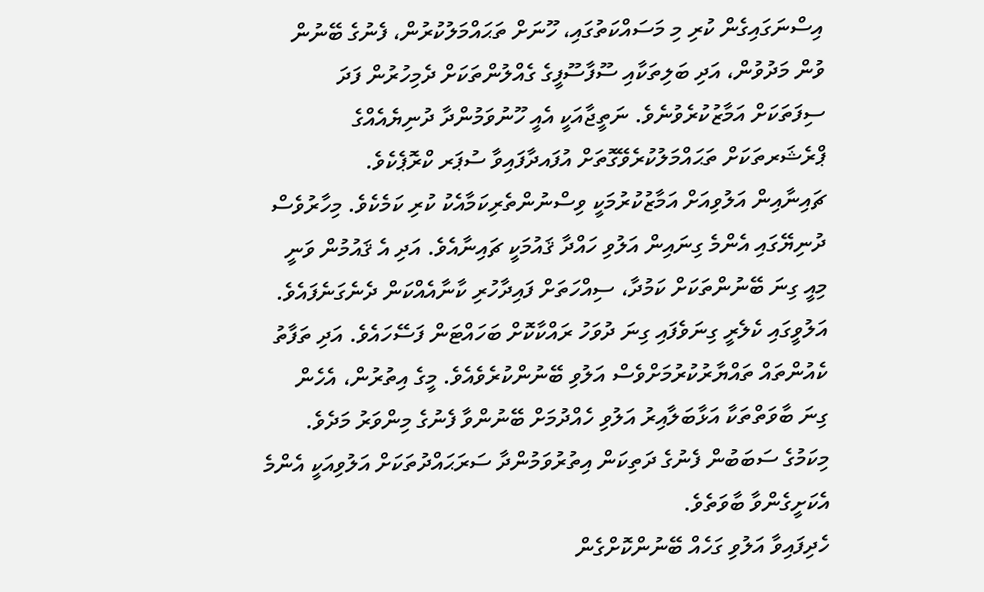އިސްނަގައިގެން ކުރި މި މަސައްކަތުގައި، ހޫނަށް ތަޙައްމަލުކުރުން، ފެނުގެ ބޭނުން ވުން މަދުވުން، އަދި ބަލިތަކާއި ސޫފާސޫފީގެ ގެއްލުންތަކަށް ދެމިހުރުން ފަދަ ސިފަތަކަށް އަމާޒުކުރެވުނެވެ. ނަތީޖާއަކީ އެއީ ހޫނުވަމުންދާ ދުނިޔެއެއްގެ ޕްރެޝަރތަކަށް ތަޙައްމަލުކުރެވޭގޮތަށް އުފައދާފައިވާ ސުޕަރ ކްރޮޕެކެވެ.
ޗައިނާއިން އަލުވިއަށް އަމާޒުކުރުމަކީ ވިސްނުންތެރިކަމާއެކު ކުރި ކަމެކެވެ. މިހާރުވެސް ދުނިޔޭގައި އެންމެ ގިނައިން އަލުވި ހައްދާ ޤައުމަކީ ޗައިނާއެވެ. އަދި އެ ޤައުމުން ވަނީ މިއީ ގިނަ ބޭނުންތަކަށް ކަމުދާ، ސިއްހަތަށް ފައިދާހުރި ކާނާއެއްކަން ދެނެގަނެފައެވެ. އަލުވީގައި ކެލެރީ ގިނަވެފައި ގިނަ ދުވަހު ރައްކާކޮށް ބަހައްޓަން ފަސޭހައެވެ. އަދި ތަފާތު ކެއުންތައް ތައްޔާރުކުރުމަށްވެސް އަލުވި ބޭނުންކުރެވެއެވެ. މީގެ އިތުރުން، އެހެން ގިނަ ބާވަތްތަކާ އަޅާބަލާއިރު އަލުވި ހެއްދުމަށް ބޭނުންވާ ފެނުގެ މިންވަރު މަދެވެ. މިކަމުގެ ސަބަބުން ފެނުގެ ދަތިކަން އިތުރުވަމުންދާ ސަރަޙައްދުތަކަށް އަލުވިއަކީ އެންމެ އެކަށީގެންވާ ބާވަތެވެ.
ހެދިފައިވާ އަލުވި ގަހެއް ބޭނުންކޮށްގެން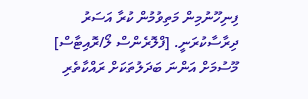ފިނިހޫނުމިން މަތިވުމުން ކުރާ އަސަރު ދިރާސާކުރަނީ. [ފްލޮރެންސް ލޯ/ރޮއިޓާސް]
މޫސުމަށް އަންނަ ބަދަލުތަކަށް ރައްކާތެރި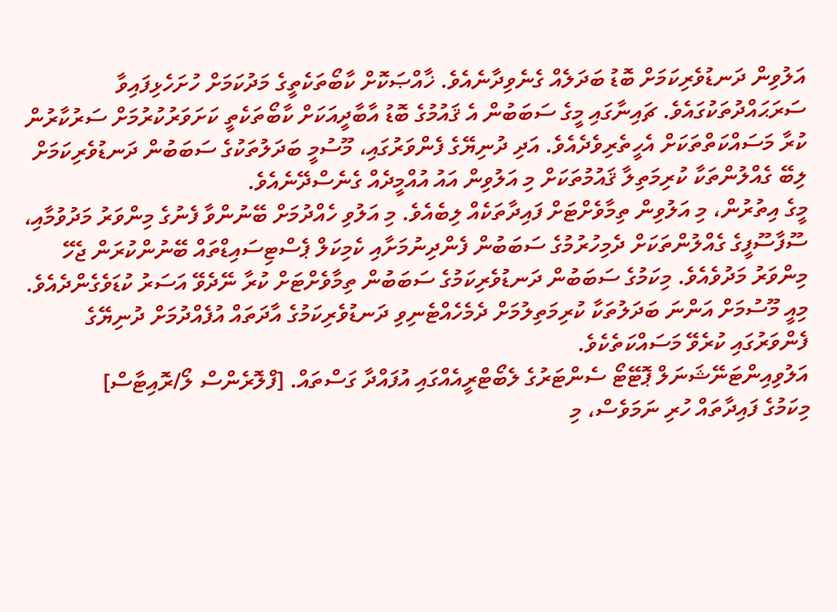އަލުވިން ދަނޑުވެރިކަމަށް ބޮޑު ބަދަލެއް ގެނެވިދާނެއެވެ. ޚާއްޞަކޮށް ކާބޯތަކެތީގެ މަދުކަމަށް ހުށަހެޅިފައިވާ ސަރަޙައްދުތަކުގައެވެ. ޗައިނާގައި މީގެ ސަބަބުން އެ ޤައުމުގެ ބޮޑު އާބާދީއަކަށް ކާބޯތަކެތީ ކަށަވަރުކުރުމަށް ސަރުކާރުން ކުރާ މަސައްކަތްތަކަށް އެހީތެރިވެދެއެވެ. އަދި ދުނިޔޭގެ ފެންވަރުގައި، މޫސުމީ ބަދަލުތަކުގެ ސަބަބުން ދަނޑުވެރިކަމަށް ލިބޭ ގެއްލުންތަކާ ކުރިމަތިލާ ޤައުމުތަކަށް މި އަލުވިން އައު އުއްމީދެއް ގެނެސްދޭނެއެވެ.
މީގެ އިތުރުން، މި އަލުވިން ތިމާވެށްޓަށް ފައިދާތަކެއް ލިބެއެވެ. މި އަލުވި ހެއްދުމަށް ބޭނުންވާ ފެނުގެ މިންވަރު މަދުވުމާއި، ސޫފާސޫފީގެ ގެއްލުންތަކަށް ދެމިހުރުމުގެ ސަބަބުން ފެންދިނުމަށާއި ކެމިކަލް ޕެސްޓިސައިޑްތައް ބޭނުންކުރަން ޖެހޭ މިންވަރު މަދުވެއެވެ. މިކަމުގެ ސަބަބުން ދަނޑުވެރިކަމުގެ ސަބަބުން ތިމާވެށްޓަށް ކުރާ ނޭދެވޭ އަސަރު ކުޑަވެގެންދެއެވެ. މިއީ މޫސުމަށް އަންނަ ބަދަލުތަކާ ކުރިމަތިލުމަށް ދެމެހެއްޓެނިވި ދަނޑުވެރިކަމުގެ އާދަތައް އުފެއްދުމަށް ދުނިޔޭގެ ފެންވަރުގައި ކުރެވޭ މަސައްކަތެކެވެ.
އަލުވިއިންޓަނޭޝަނަލް ޕޮޓޭޓޯ ސެންޓަރުގެ ލެބޯޓްރީއެއްގައި އުފައްދާ ގަސްތައް. [ފްލޮރެންސް ލޯ/ރޮއިޓާސް]
މިކަމުގެ ފައިދާތައް ހުރި ނަމަވެސް، މި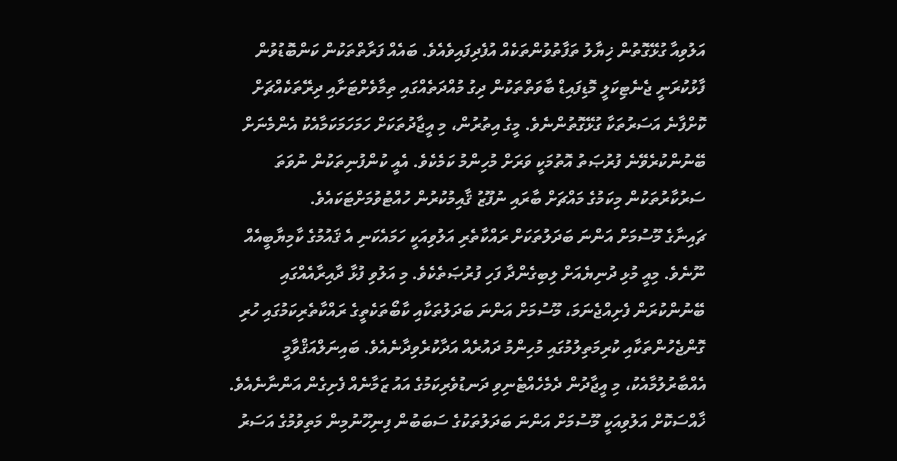އަލުވިއާ ގުޅޭގޮތުން ޚިޔާލު ތަފާތުވުންތަކެއް އުފެދިފައިވެއެވެ. ބައެއް ފަރާތްތަކުން ކަންބޮޑުވުން ފާޅުކުރަނީ ޖެނެޓިކަލީ މޮޑިފައިޑް ބާވަތްތަކުން ދިގު މުއްދަތެއްގައި ތިމާވެށްޓަށާއި ދިރޭތަކެއްޗަށް ކޮށްފާނެ އަސަރުތަކާ ގުޅޭގޮތުންނެވެ. މީގެ އިތުރުން، މި އީޖާދުތަކަށް ހަމަހަމަކަމާއެކު އެންމެނަށް ބޭނުންކުރެވޭނެ ފުރުޞަތު އޮތުމަކީ ވަރަށް މުހިންމު ކަމެކެވެ. އެއީ ކުންފުނިތަކުން ނުވަތަ ސަރުކާރުތަކުން މިކަމުގެ މައްޗަށް ބާރައި ނުފޫޒު ޤާއިމުކުރުން ހުއްޓުވުމަށްޓަކައެވެ.
ޗައިނާގެ މޫސުމަށް އަންނަ ބަދަލުތަކަށް ރައްކާތެރި އަލުވިއަކީ ހަމައެކަނި އެ ޤައުމުގެ ކާމިޔާބީއެއް ނޫނެވެ. މިއީ މުޅި ދުނިޔެއަށް ލިބިގެންދާ ފަހި ފުރުޞަތެކެވެ. މި އަލުވި ފުޅާ ދާއިރާއެއްގައި ބޭނުންކުރަން ފެށިއްޖެނަމަ، މޫސުމަށް އަންނަ ބަދަލުތަކާއި ކާބޯތަކެތީގެ ރައްކާތެރިކަމުގައި ހުރި ގޮންޖެހުންތަކާއި ކުރިމަތިލުމުގައި މުހިންމު ދައުރެއް އަދާކުރެވިދާނެއެވެ. ބައިނަލްއަޤްވާމީ އެއްބާރުލުމާއެކު، މި އީޖާދުން ދެމެހެއްޓެނިވި ދަނޑުވެރިކަމުގެ އައު ޒަމާނެއް ފެށިގެން އަންނާނެއެވެ.
ޚާއްސަކޮށް އަލުވިއަކީ މޫސުމަށް އަންނަ ބަދަލުތަކުގެ ސަބަބުން ފިނިހޫނުމިން މަތިވުމުގެ އަސަރު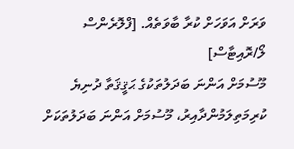ވަރަށް އަވަހަށް ކުރާ ބާވަތެއް. [ފްލޮރެންސް ލޯ/ރޮއިޓާސް]
މޫސުމަށް އަންނަ ބަދަލުތަކުގެ ޙަޤީޤަތާ ދުނިޔެ ކުރިމަތިލަމުންދާއިރު، މޫސުމަށް އަންނަ ބަދަލުތަކަށް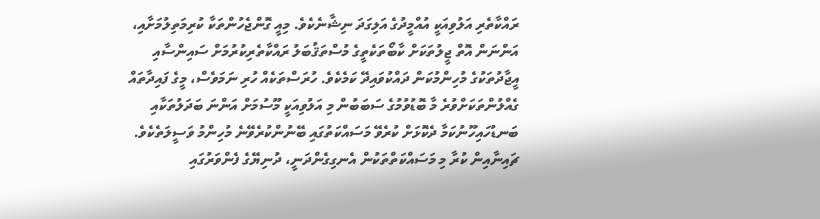ރައްކާތެރި އަލުވިއަކީ އުއްމީދުގެ އަލިގަދަ ނިޝާނެކެވެ. މިއީ ގޮންޖެހުންތަކާ ކުރިމަތިލުމަށާއި، އަންނަން އޮތް ޖީލުތަކަށް ކާބޯތަކެތީގެ މުސްތަޤުބަލު ރައްކާތެރިކުރުމަށް ސައިންސާއި އީޖާދުތަކުގެ މުހިންމުކަން ދައްކުވައިދޭ ކަމެކެވެ. ހުރަސްތަކެއް ހުރި ނަމަވެސް، މީގެ ފައިދާތައް ގެއްލުންތަކަށްވުރެ މާ ބޮޑުވުމުގެ ސަބަބުން މި އަލުވިއަކީ މޫސުމަށް އަންނަ ބަދަލުތަކާއި ބަނޑުހައިހޫނުކަމާ ދެކޮޅަށް ކުރެވޭ މަސައްކަތުގައި ބޭނުންކުރެވޭނެ މުހިންމު ވަސީލަތެކެވެ.
ޗައިނާއިން ކުރާ މި މަސައްކަތްތަކުން އެނގިގެންދަނީ، ދުނިޔޭގެ ފެންވަރުގައި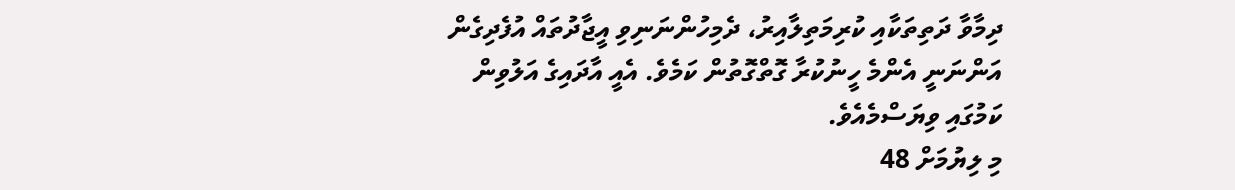ދިމާވާ ދަތިތަކާއި ކުރިމަތިލާއިރު، ދެމިހުންނަނިވި އީޖާދުތައް އުފެދިގެން އަންނަނީ އެންމެ ހީނުކުރާ ގޮތްގޮތުން ކަމެވެ. އެއީ އާދައިގެ އަލުވިން ކަމުގައި ވިޔަސްމެއެވެ.
މި ލިޔުމަށް 48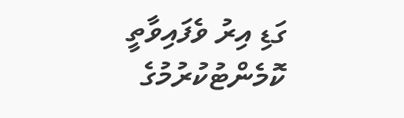ގަޑި އިރު ވެފައިވާތީ ކޮމެންޓުކުރުމުގެ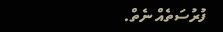ފުރުސަތެއް ނެތް.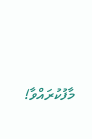މާފުކުރައްވާ!